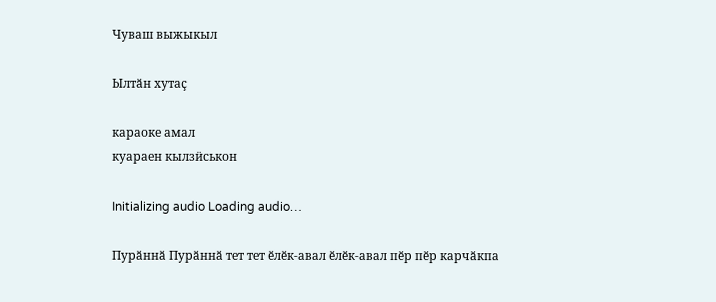Чуваш выжыкыл

Ылтӑн хутаҫ

караоке амал
куараен кылзӥськон

Initializing audio Loading audio…

Пурӑннӑ Пурӑннӑ тет тет ӗлӗк‑авал ӗлӗк-авал пӗр пӗр карчӑкпа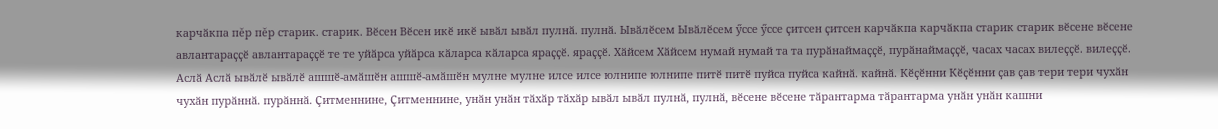карчӑкпа пĕр пĕр старик. старик. Вӗсен Вӗсен икӗ икӗ ывӑл ывӑл пулнӑ. пулнӑ. Ывӑлӗсем Ывӑлӗсем ӳссе ӳссе ҫитсен ҫитсен карчӑкпа карчӑкпа старик старик вӗсене вӗсене авлантараҫҫӗ авлантараҫҫӗ те те уйӑрса уйӑрса кӑларса кӑларса яраҫҫӗ. яраҫҫӗ. Хӑйсем Хӑйсем нумай нумай та та пурӑнаймаҫҫӗ, пурӑнаймаҫҫӗ, часах часах вилеҫҫӗ. вилеҫҫӗ. Аслӑ Аслӑ ывӑлӗ ывӑлӗ ашшӗ‑амӑшӗн ашшӗ-амӑшӗн мулне мулне илсе илсе юлнипе юлнипе питӗ питӗ пуйса пуйса кайнӑ. кайнӑ. Кӗҫӗнни Кӗҫӗнни ҫав ҫав тери тери чухӑн чухӑн пурӑннӑ. пурӑннӑ. Ҫитменнине, Ҫитменнине, унӑн унӑн тӑхӑр тӑхӑр ывӑл ывӑл пулнӑ, пулнӑ, вӗсене вӗсене тӑрантарма тӑрантарма унӑн унӑн кашни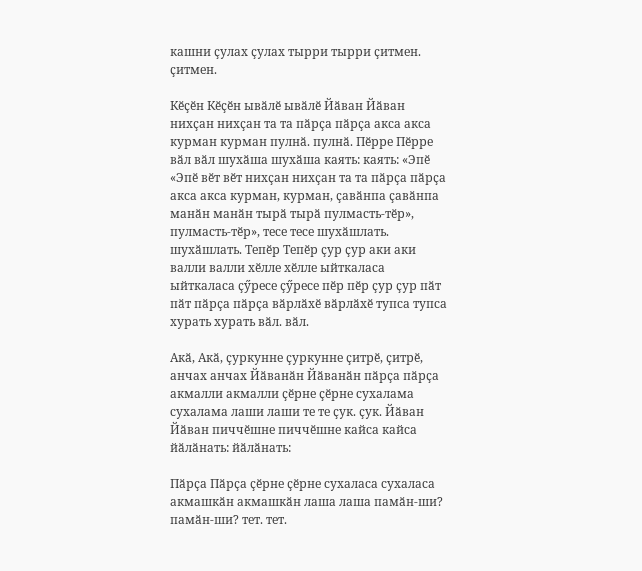кашни ҫулах ҫулах тырри тырри ҫитмен. ҫитмен.

Кӗҫӗн Кӗҫӗн ывӑлӗ ывӑлӗ Йӑван Йӑван нихҫан нихҫан та та пӑрҫа пӑрҫа акса акса курман курман пулнӑ. пулнӑ. Пӗрре Пӗрре вӑл вӑл шухӑша шухӑша каять: каять: «Эпӗ «Эпӗ вӗт вӗт нихҫан нихҫан та та пӑрҫа пӑрҫа акса акса курман, курман, ҫавӑнпа ҫавӑнпа манӑн манӑн тырӑ тырӑ пулмасть‑тӗр», пулмасть-тӗр», тесе тесе шухӑшлать. шухӑшлать. Тепӗр Тепӗр ҫур ҫур аки аки валли валли хӗлле хӗлле ыйткаласа ыйткаласа ҫӳресе ҫӳресе пӗр пӗр ҫур ҫур пӑт пӑт пӑрҫа пӑрҫа вӑрлӑхӗ вӑрлӑхӗ тупса тупса хурать хурать вӑл. вӑл.

Акӑ, Акӑ, ҫуркунне ҫуркунне ҫитрӗ, ҫитрӗ, анчах анчах Йӑванӑн Йӑванӑн пӑрҫа пӑрҫа акмалли акмалли ҫӗрне ҫӗрне сухалама сухалама лаши лаши те те ҫук. ҫук. Йӑван Йӑван пиччӗшне пиччӗшне кайса кайса йӑлӑнать: йӑлӑнать:

Пӑрҫа Пӑрҫа ҫӗрне ҫӗрне сухаласа сухаласа акмашкӑн акмашкӑн лаша лаша памӑн‑ши? памӑн-ши? тет. тет.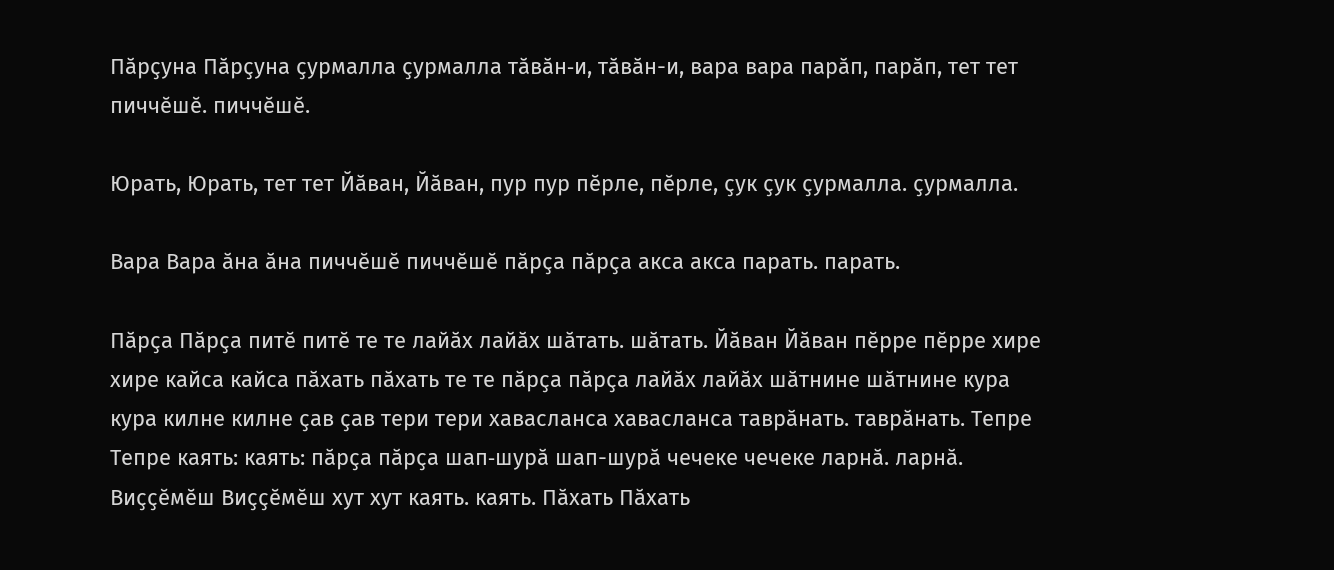Пӑрҫуна Пӑрҫуна ҫурмалла ҫурмалла тӑвӑн‑и, тӑвӑн-и, вара вара парӑп, парӑп, тет тет пиччӗшӗ. пиччӗшӗ.

Юрать, Юрать, тет тет Йӑван, Йӑван, пур пур пӗрле, пӗрле, ҫук ҫук ҫурмалла. ҫурмалла.

Вара Вара ӑна ӑна пиччӗшӗ пиччӗшӗ пӑрҫа пӑрҫа акса акса парать. парать.

Пӑрҫа Пӑрҫа питӗ питӗ те те лайӑх лайӑх шӑтать. шӑтать. Йӑван Йӑван пӗрре пӗрре хире хире кайса кайса пӑхать пӑхать те те пӑрҫа пӑрҫа лайӑх лайӑх шӑтнине шӑтнине кура кура килне килне ҫав ҫав тери тери хавасланса хавасланса таврӑнать. таврӑнать. Тепре Тепре каять: каять: пӑрҫа пӑрҫа шап‑шурӑ шап-шурӑ чечеке чечеке ларнӑ. ларнӑ. Виҫҫӗмӗш Виҫҫӗмӗш хут хут каять. каять. Пӑхать Пӑхать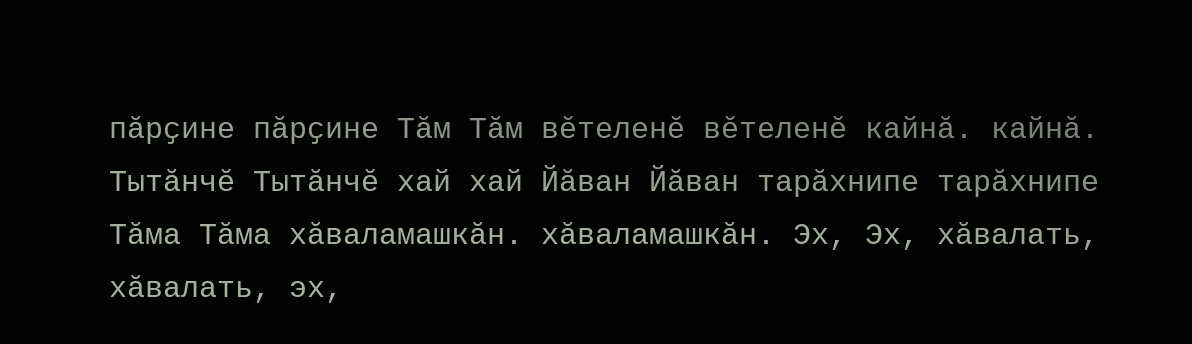пӑрҫине пӑрҫине Тӑм Тӑм вӗтеленӗ вӗтеленӗ кайнӑ. кайнӑ. Тытӑнчӗ Тытӑнчӗ хай хай Йӑван Йӑван тарӑхнипе тарӑхнипе Тӑма Тӑма хӑваламашкӑн. хӑваламашкӑн. Эх, Эх, хӑвалать, хӑвалать, эх,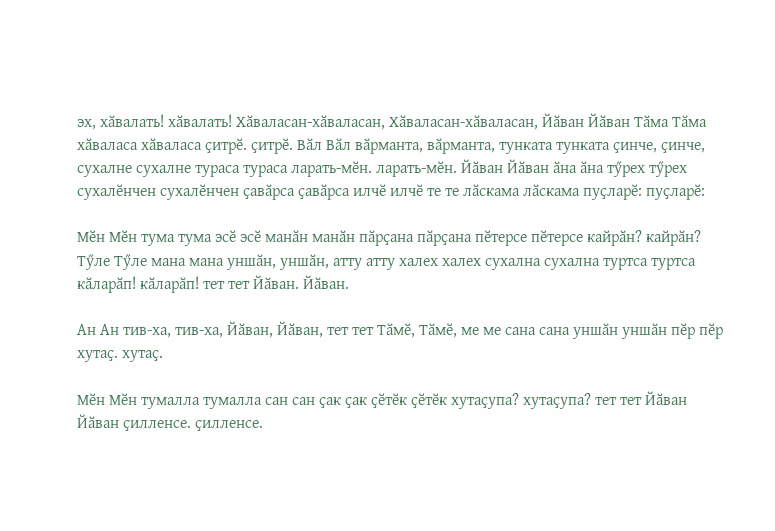эх, хӑвалать! хӑвалать! Хӑваласан‑хӑваласан, Хӑваласан-хӑваласан, Йӑван Йӑван Тӑма Тӑма хӑваласа хӑваласа ҫитрӗ. ҫитрӗ. Вӑл Вӑл вӑрманта, вӑрманта, тунката тунката ҫинче, ҫинче, сухалне сухалне тураса тураса ларать‑мӗн. ларать-мӗн. Йӑван Йӑван ӑна ӑна тӳрех тӳрех сухалӗнчен сухалӗнчен ҫавӑрса ҫавӑрса илчӗ илчӗ те те лӑскама лӑскама пуҫларӗ: пуҫларӗ:

Мӗн Мӗн тума тума эсӗ эсӗ манӑн манӑн пӑрҫана пӑрҫана пӗтерсе пӗтерсе кайрӑн? кайрӑн? Тӳле Тӳле мана мана уншӑн, уншӑн, атту атту халех халех сухална сухална туртса туртса кӑларӑп! кӑларӑп! тет тет Йӑван. Йӑван.

Ан Ан тив‑ха, тив-ха, Йӑван, Йӑван, тет тет Тӑмӗ, Тӑмӗ, ме ме сана сана уншӑн уншӑн пӗр пӗр хутаҫ. хутаҫ.

Мӗн Мӗн тумалла тумалла сан сан ҫак ҫак ҫӗтӗк ҫӗтӗк хутаҫупа? хутаҫупа? тет тет Йӑван Йӑван ҫилленсе. ҫилленсе.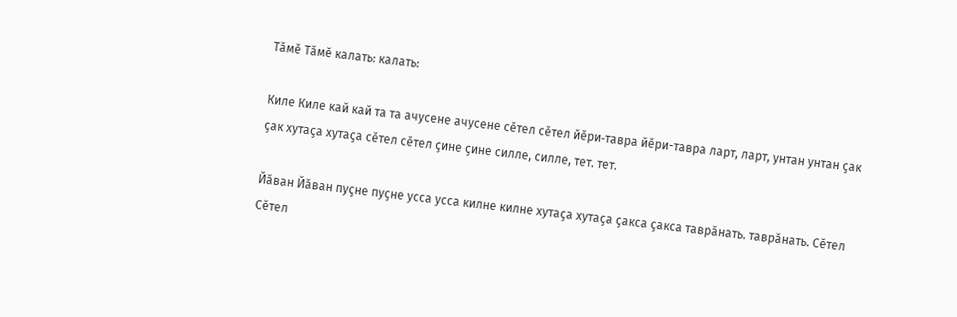Тӑмӗ Тӑмӗ калать: калать:

Киле Киле кай кай та та ачусене ачусене сӗтел сӗтел йӗри‑тавра йӗри-тавра ларт, ларт, унтан унтан ҫак ҫак хутаҫа хутаҫа сӗтел сӗтел ҫине ҫине силле, силле, тет. тет.

Йӑван Йӑван пуҫне пуҫне усса усса килне килне хутаҫа хутаҫа ҫакса ҫакса таврӑнать. таврӑнать. Сӗтел Сӗтел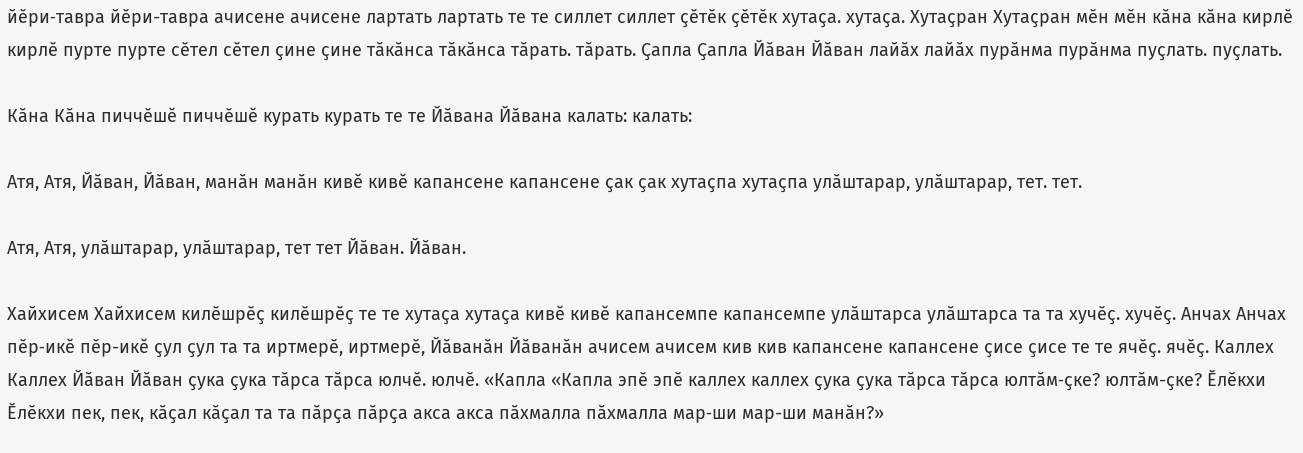йӗри‑тавра йӗри-тавра ачисене ачисене лартать лартать те те силлет силлет ҫӗтӗк ҫӗтӗк хутаҫа. хутаҫа. Хутаҫран Хутаҫран мӗн мӗн кӑна кӑна кирлӗ кирлӗ пурте пурте сӗтел сӗтел ҫине ҫине тӑкӑнса тӑкӑнса тӑрать. тӑрать. Ҫапла Ҫапла Йӑван Йӑван лайӑх лайӑх пурӑнма пурӑнма пуҫлать. пуҫлать.

Кӑна Кӑна пиччӗшĕ пиччӗшĕ курать курать те те Йӑвана Йӑвана калать: калать:

Атя, Атя, Йӑван, Йӑван, манӑн манӑн кивĕ кивĕ капансене капансене ҫак ҫак хутаҫпа хутаҫпа улӑштарар, улӑштарар, тет. тет.

Атя, Атя, улӑштарар, улӑштарар, тет тет Йӑван. Йӑван.

Хайхисем Хайхисем килӗшрӗҫ килӗшрӗҫ те те хутаҫа хутаҫа кивĕ кивĕ капансемпе капансемпе улӑштарса улӑштарса та та хучӗҫ. хучӗҫ. Анчах Анчах пӗр‑икĕ пӗр-икĕ ҫул ҫул та та иртмерӗ, иртмерӗ, Йӑванӑн Йӑванӑн ачисем ачисем кив кив капансене капансене ҫисе ҫисе те те ячӗҫ. ячӗҫ. Каллех Каллех Йӑван Йӑван ҫука ҫука тӑрса тӑрса юлчӗ. юлчӗ. «Капла «Капла эпӗ эпӗ каллех каллех ҫука ҫука тӑрса тӑрса юлтӑм‑ҫке? юлтӑм-ҫке? Ӗлӗкхи Ӗлӗкхи пек, пек, кӑҫал кӑҫал та та пӑрҫа пӑрҫа акса акса пӑхмалла пӑхмалла мар‑ши мар-ши манӑн?»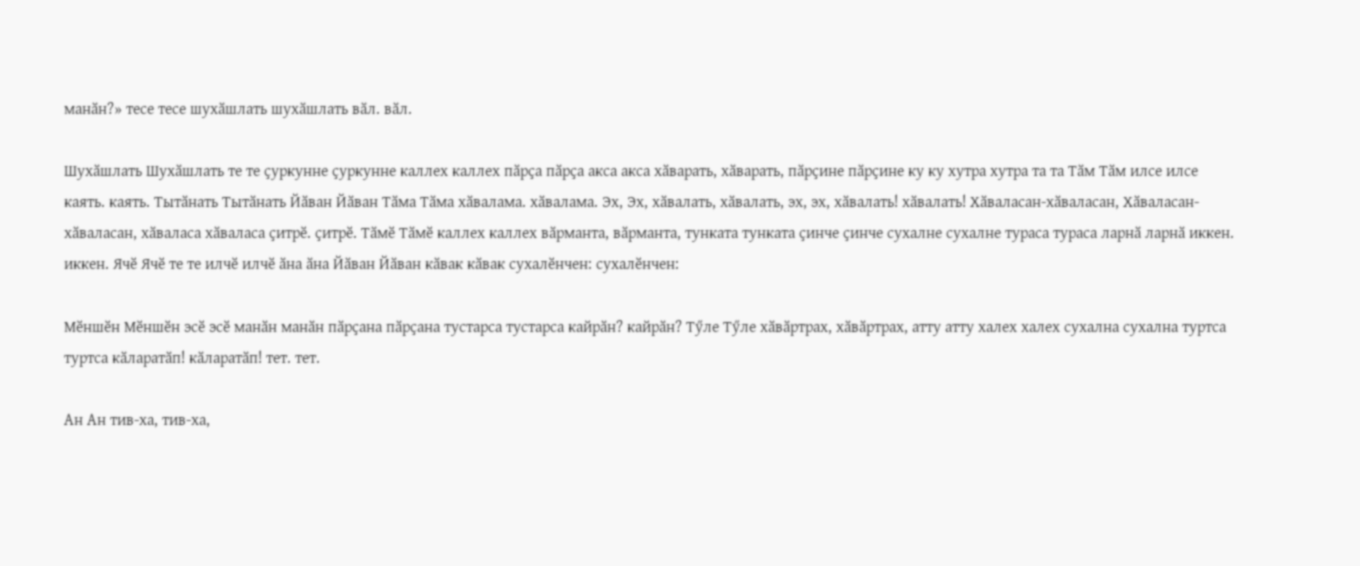манӑн?» тесе тесе шухӑшлать шухӑшлать вӑл. вӑл.

Шухӑшлать Шухӑшлать те те ҫуркунне ҫуркунне каллех каллех пӑрҫа пӑрҫа акса акса хӑварать, хӑварать, пӑрҫине пӑрҫине ку ку хутра хутра та та Тӑм Тӑм илсе илсе каять. каять. Тытӑнать Тытӑнать Йӑван Йӑван Тӑма Тӑма хӑвалама. хӑвалама. Эх, Эх, хӑвалать, хӑвалать, эх, эх, хӑвалать! хӑвалать! Хӑваласан‑хӑваласан, Хӑваласан-хӑваласан, хӑваласа хӑваласа ҫитрӗ. ҫитрӗ. Тӑмӗ Тӑмӗ каллех каллех вӑрманта, вӑрманта, тунката тунката ҫинче ҫинче сухалне сухалне тураса тураса ларнӑ ларнӑ иккен. иккен. Ячӗ Ячӗ те те илчӗ илчӗ ӑна ӑна Йӑван Йӑван кӑвак кӑвак сухалӗнчен: сухалӗнчен:

Мӗншӗн Мӗншӗн эсӗ эсӗ манӑн манӑн пӑрҫана пӑрҫана тустарса тустарса кайрӑн? кайрӑн? Тӳле Тӳле хӑвӑртрах, хӑвӑртрах, атту атту халех халех сухална сухална туртса туртса кӑларатӑп! кӑларатӑп! тет. тет.

Ан Ан тив‑ха, тив-ха,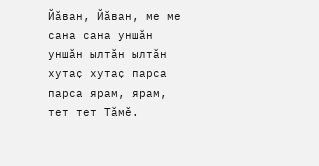Йӑван, Йӑван, ме ме сана сана уншӑн уншӑн ылтӑн ылтӑн хутаҫ хутаҫ парса парса ярам, ярам, тет тет Тӑмӗ.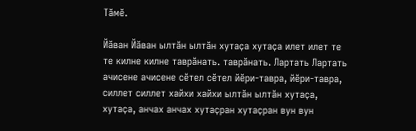Тӑмӗ.

Йӑван Йӑван ылтӑн ылтӑн хутаҫа хутаҫа илет илет те те килне килне таврӑнать. таврӑнать. Лартать Лартать ачисене ачисене сӗтел сӗтел йӗри‑тавра, йӗри-тавра, силлет силлет хайхи хайхи ылтӑн ылтӑн хутаҫа, хутаҫа, анчах анчах хутаҫран хутаҫран вун вун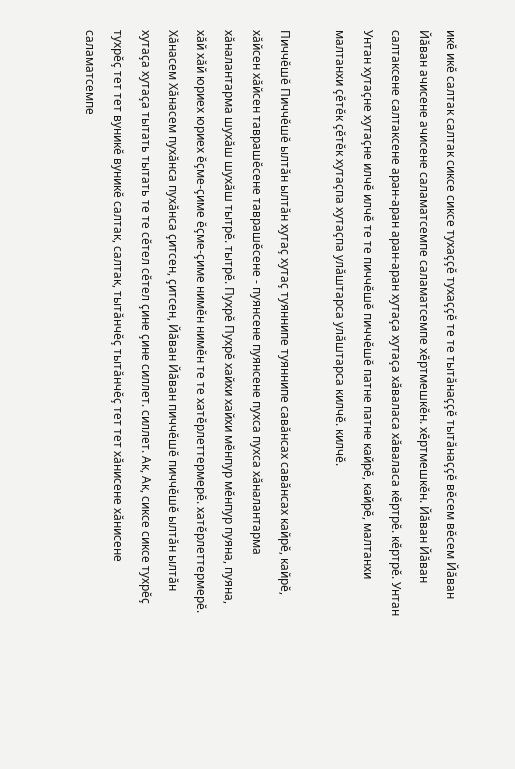икӗ икӗ салтак салтак сиксе сиксе тухаҫҫӗ тухаҫҫӗ те те тытӑнаҫҫӗ тытӑнаҫҫӗ вĕсем вĕсем Йӑван Йӑван ачисене ачисене саламатсемпе саламатсемпе хӗртмешкӗн. хӗртмешкӗн. Йӑван Йӑван салтаксене салтаксене аран‑аран аран-аран хутаҫа хутаҫа хӑваласа хӑваласа кӗртрӗ. кӗртрӗ. Унтан Унтан хутаҫне хутаҫне илчӗ илчӗ те те пиччӗшĕ пиччӗшĕ патне патне кайрӗ, кайрӗ, малтанхи малтанхи ҫӗтӗк ҫӗтӗк хутаҫпа хутаҫпа улӑштарса улӑштарса килчӗ. килчӗ.

Пиччӗшĕ Пиччӗшĕ ылтӑн ылтӑн хутаҫ хутаҫ туяннипе туяннипе савӑнсах савӑнсах кайрӗ, кайрӗ, хӑйсен хӑйсен таврашӗсене таврашӗсене - пуянсене пуянсене пухса пухса хӑналантарма хӑналантарма шухӑш шухӑш тытрӗ. тытрӗ. Пухрӗ Пухрӗ хайхи хайхи мӗнпур мӗнпур пуяна, пуяна, хӑй хӑй юриех юриех ĕҫме‑ҫиме ĕҫме-ҫиме нимӗн нимӗн те те хатӗрлеттермерӗ. хатӗрлеттермерӗ. Хӑнасем Хӑнасем пухӑнса пухӑнса ҫитсен, ҫитсен, Йӑван Йӑван пиччӗшӗ пиччӗшӗ ылтӑн ылтӑн хутаҫа хутаҫа тытать тытать те те сӗтел сӗтел ҫине ҫине силлет. силлет. Ак, Ак, сиксе сиксе тухрӗҫ тухрӗҫ тет тет вуникӗ вуникӗ салтак, салтак, тытӑнчӗҫ тытӑнчӗҫ тет тет хӑнисене хӑнисене саламатсемпе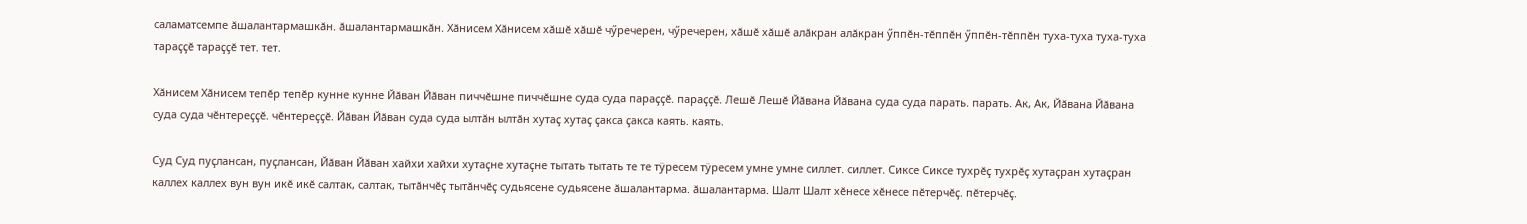саламатсемпе ӑшалантармашкӑн. ӑшалантармашкӑн. Хӑнисем Хӑнисем хӑшӗ хӑшӗ чӳречерен, чӳречерен, хӑшӗ хӑшӗ алӑкран алӑкран ӳппӗн‑тӗппӗн ӳппӗн-тӗппӗн туха‑туха туха-туха тараҫҫӗ тараҫҫӗ тет. тет.

Хӑнисем Хӑнисем тепӗр тепӗр кунне кунне Йӑван Йӑван пиччӗшне пиччӗшне суда суда параҫҫӗ. параҫҫӗ. Лешӗ Лешӗ Йӑвана Йӑвана суда суда парать. парать. Ак, Ак, Йӑвана Йӑвана суда суда чӗнтереҫҫӗ. чӗнтереҫҫӗ. Йӑван Йӑван суда суда ылтӑн ылтӑн хутаҫ хутаҫ ҫакса ҫакса каять. каять.

Суд Суд пуҫлансан, пуҫлансан, Йӑван Йӑван хайхи хайхи хутаҫне хутаҫне тытать тытать те те тÿресем тÿресем умне умне силлет. силлет. Сиксе Сиксе тухрӗҫ тухрӗҫ хутаҫран хутаҫран каллех каллех вун вун икӗ икӗ салтак, салтак, тытӑнчӗҫ тытӑнчӗҫ судьясене судьясене ӑшалантарма. ӑшалантарма. Шалт Шалт хӗнесе хӗнесе пӗтерчӗҫ. пӗтерчӗҫ.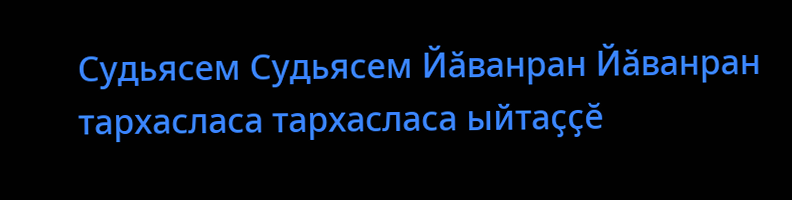Судьясем Судьясем Йӑванран Йӑванран тархасласа тархасласа ыйтаҫҫĕ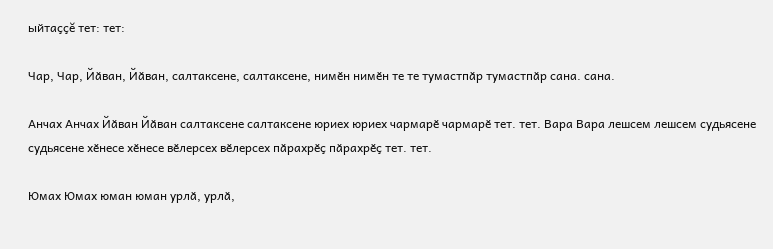ыйтаҫҫĕ тет: тет:

Чар, Чар, Йӑван, Йӑван, салтаксене, салтаксене, нимӗн нимӗн те те тумастпӑр тумастпӑр сана. сана.

Анчах Анчах Йӑван Йӑван салтаксене салтаксене юриех юриех чармарӗ чармарӗ тет. тет. Вара Вара лешсем лешсем судьясене судьясене хӗнесе хӗнесе вӗлерсех вӗлерсех пӑрахрӗҫ пӑрахрӗҫ тет. тет.

Юмах Юмах юман юман урлӑ, урлӑ,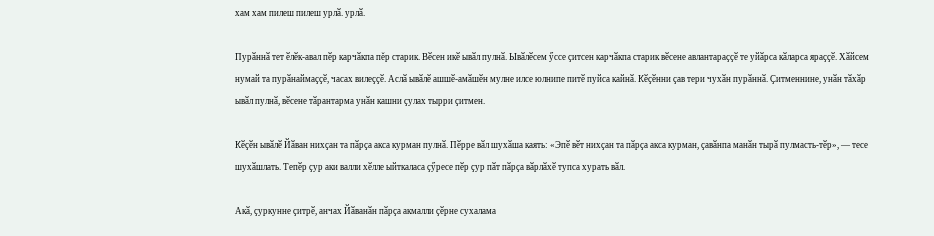хам хам пилеш пилеш урлӑ. урлӑ.

Пурӑннӑ тет ӗлӗк-авал пӗр карчӑкпа пĕр старик. Вӗсен икӗ ывӑл пулнӑ. Ывӑлӗсем ӳссе ҫитсен карчӑкпа старик вӗсене авлантараҫҫӗ те уйӑрса кӑларса яраҫҫӗ. Хӑйсем нумай та пурӑнаймаҫҫӗ, часах вилеҫҫӗ. Аслӑ ывӑлӗ ашшӗ-амӑшӗн мулне илсе юлнипе питӗ пуйса кайнӑ. Кӗҫӗнни ҫав тери чухӑн пурӑннӑ. Ҫитменнине, унӑн тӑхӑр ывӑл пулнӑ, вӗсене тӑрантарма унӑн кашни ҫулах тырри ҫитмен.

Кӗҫӗн ывӑлӗ Йӑван нихҫан та пӑрҫа акса курман пулнӑ. Пӗрре вӑл шухӑша каять: «Эпӗ вӗт нихҫан та пӑрҫа акса курман, ҫавӑнпа манӑн тырӑ пулмасть-тӗр», — тесе шухӑшлать. Тепӗр ҫур аки валли хӗлле ыйткаласа ҫӳресе пӗр ҫур пӑт пӑрҫа вӑрлӑхӗ тупса хурать вӑл.

Акӑ, ҫуркунне ҫитрӗ, анчах Йӑванӑн пӑрҫа акмалли ҫӗрне сухалама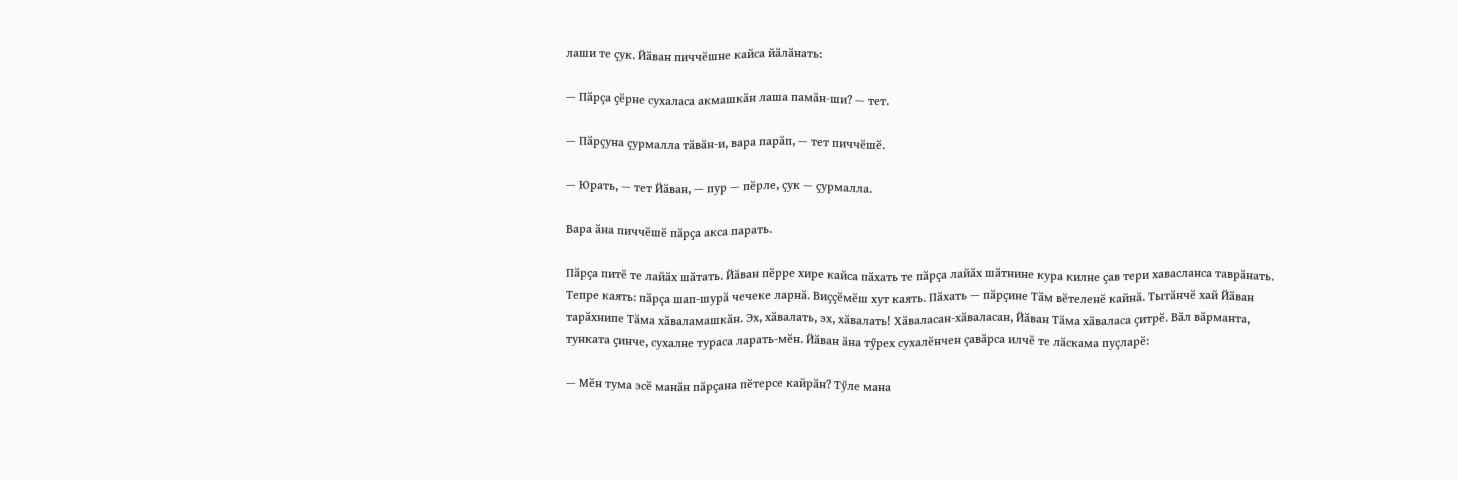лаши те ҫук. Йӑван пиччӗшне кайса йӑлӑнать:

— Пӑрҫа ҫӗрне сухаласа акмашкӑн лаша памӑн-ши? — тет.

— Пӑрҫуна ҫурмалла тӑвӑн-и, вара парӑп, — тет пиччӗшӗ.

— Юрать, — тет Йӑван, — пур — пӗрле, ҫук — ҫурмалла.

Вара ӑна пиччӗшӗ пӑрҫа акса парать.

Пӑрҫа питӗ те лайӑх шӑтать. Йӑван пӗрре хире кайса пӑхать те пӑрҫа лайӑх шӑтнине кура килне ҫав тери хавасланса таврӑнать. Тепре каять: пӑрҫа шап-шурӑ чечеке ларнӑ. Виҫҫӗмӗш хут каять. Пӑхать — пӑрҫине Тӑм вӗтеленӗ кайнӑ. Тытӑнчӗ хай Йӑван тарӑхнипе Тӑма хӑваламашкӑн. Эх, хӑвалать, эх, хӑвалать! Хӑваласан-хӑваласан, Йӑван Тӑма хӑваласа ҫитрӗ. Вӑл вӑрманта, тунката ҫинче, сухалне тураса ларать-мӗн. Йӑван ӑна тӳрех сухалӗнчен ҫавӑрса илчӗ те лӑскама пуҫларӗ:

— Мӗн тума эсӗ манӑн пӑрҫана пӗтерсе кайрӑн? Тӳле мана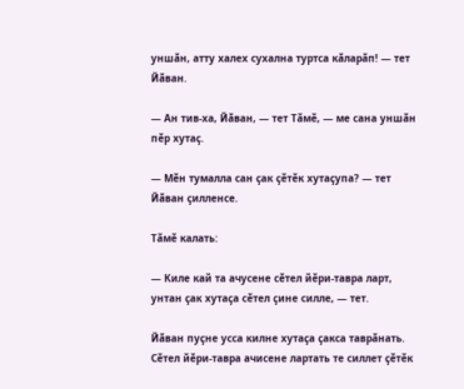уншӑн, атту халех сухална туртса кӑларӑп! — тет Йӑван.

— Ан тив-ха, Йӑван, — тет Тӑмӗ, — ме сана уншӑн пӗр хутаҫ.

— Мӗн тумалла сан ҫак ҫӗтӗк хутаҫупа? — тет Йӑван ҫилленсе.

Тӑмӗ калать:

— Киле кай та ачусене сӗтел йӗри-тавра ларт, унтан ҫак хутаҫа сӗтел ҫине силле, — тет.

Йӑван пуҫне усса килне хутаҫа ҫакса таврӑнать. Сӗтел йӗри-тавра ачисене лартать те силлет ҫӗтӗк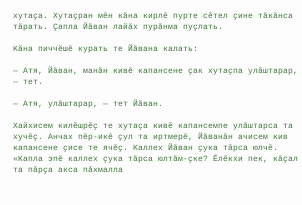хутаҫа. Хутаҫран мӗн кӑна кирлӗ пурте сӗтел ҫине тӑкӑнса тӑрать. Ҫапла Йӑван лайӑх пурӑнма пуҫлать.

Кӑна пиччӗшĕ курать те Йӑвана калать:

— Атя, Йӑван, манӑн кивĕ капансене ҫак хутаҫпа улӑштарар, — тет.

— Атя, улӑштарар, — тет Йӑван.

Хайхисем килӗшрӗҫ те хутаҫа кивĕ капансемпе улӑштарса та хучӗҫ. Анчах пӗр-икĕ ҫул та иртмерӗ, Йӑванӑн ачисем кив капансене ҫисе те ячӗҫ. Каллех Йӑван ҫука тӑрса юлчӗ. «Капла эпӗ каллех ҫука тӑрса юлтӑм-ҫке? Ӗлӗкхи пек, кӑҫал та пӑрҫа акса пӑхмалла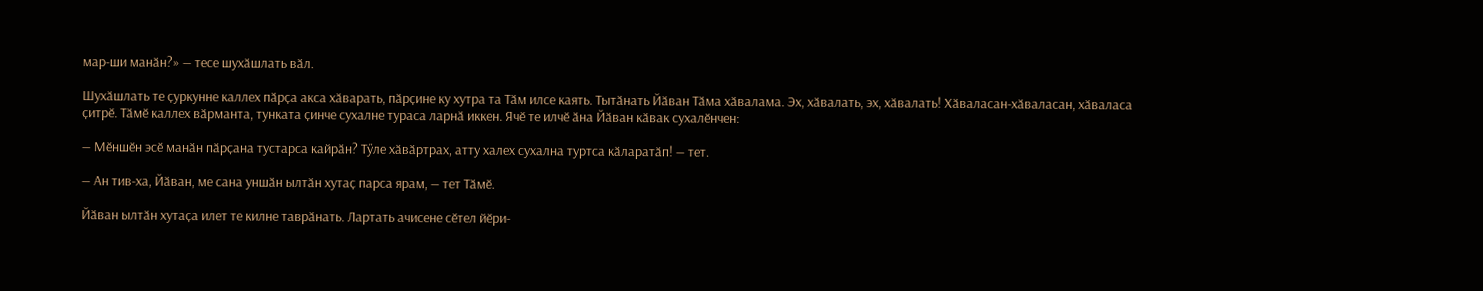мар-ши манӑн?» — тесе шухӑшлать вӑл.

Шухӑшлать те ҫуркунне каллех пӑрҫа акса хӑварать, пӑрҫине ку хутра та Тӑм илсе каять. Тытӑнать Йӑван Тӑма хӑвалама. Эх, хӑвалать, эх, хӑвалать! Хӑваласан-хӑваласан, хӑваласа ҫитрӗ. Тӑмӗ каллех вӑрманта, тунката ҫинче сухалне тураса ларнӑ иккен. Ячӗ те илчӗ ӑна Йӑван кӑвак сухалӗнчен:

— Мӗншӗн эсӗ манӑн пӑрҫана тустарса кайрӑн? Тӳле хӑвӑртрах, атту халех сухална туртса кӑларатӑп! — тет.

— Ан тив-ха, Йӑван, ме сана уншӑн ылтӑн хутаҫ парса ярам, — тет Тӑмӗ.

Йӑван ылтӑн хутаҫа илет те килне таврӑнать. Лартать ачисене сӗтел йӗри-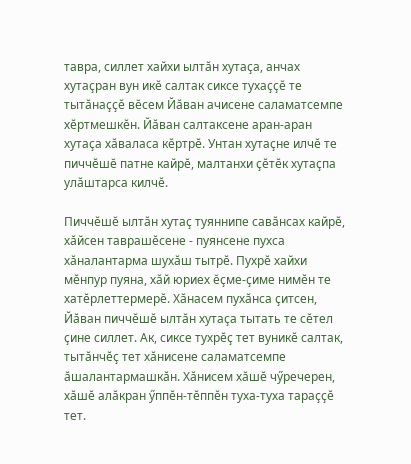тавра, силлет хайхи ылтӑн хутаҫа, анчах хутаҫран вун икӗ салтак сиксе тухаҫҫӗ те тытӑнаҫҫӗ вĕсем Йӑван ачисене саламатсемпе хӗртмешкӗн. Йӑван салтаксене аран-аран хутаҫа хӑваласа кӗртрӗ. Унтан хутаҫне илчӗ те пиччӗшĕ патне кайрӗ, малтанхи ҫӗтӗк хутаҫпа улӑштарса килчӗ.

Пиччӗшĕ ылтӑн хутаҫ туяннипе савӑнсах кайрӗ, хӑйсен таврашӗсене - пуянсене пухса хӑналантарма шухӑш тытрӗ. Пухрӗ хайхи мӗнпур пуяна, хӑй юриех ĕҫме-ҫиме нимӗн те хатӗрлеттермерӗ. Хӑнасем пухӑнса ҫитсен, Йӑван пиччӗшӗ ылтӑн хутаҫа тытать те сӗтел ҫине силлет. Ак, сиксе тухрӗҫ тет вуникӗ салтак, тытӑнчӗҫ тет хӑнисене саламатсемпе ӑшалантармашкӑн. Хӑнисем хӑшӗ чӳречерен, хӑшӗ алӑкран ӳппӗн-тӗппӗн туха-туха тараҫҫӗ тет.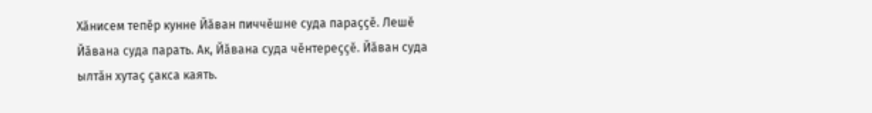Хӑнисем тепӗр кунне Йӑван пиччӗшне суда параҫҫӗ. Лешӗ Йӑвана суда парать. Ак, Йӑвана суда чӗнтереҫҫӗ. Йӑван суда ылтӑн хутаҫ ҫакса каять.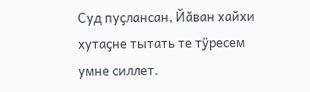Суд пуҫлансан, Йӑван хайхи хутаҫне тытать те тÿресем умне силлет.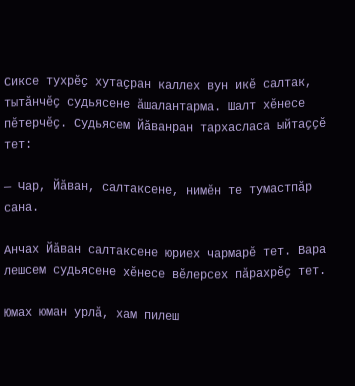Сиксе тухрӗҫ хутаҫран каллех вун икӗ салтак, тытӑнчӗҫ судьясене ӑшалантарма. Шалт хӗнесе пӗтерчӗҫ. Судьясем Йӑванран тархасласа ыйтаҫҫĕ тет:

— Чар, Йӑван, салтаксене, нимӗн те тумастпӑр сана.

Анчах Йӑван салтаксене юриех чармарӗ тет. Вара лешсем судьясене хӗнесе вӗлерсех пӑрахрӗҫ тет.

Юмах юман урлӑ, хам пилеш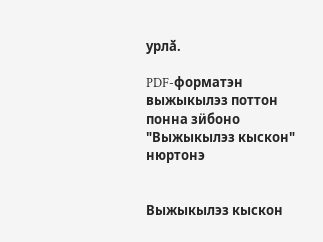урлӑ.

PDF-форматэн выжыкылэз поттон понна зӥбоно "Выжыкылэз кыскон" нюртонэ


Выжыкылэз кыскон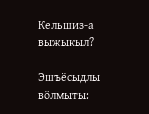Кельшиз-а выжыкыл?

Эшъёсыдлы вӧлмыты: